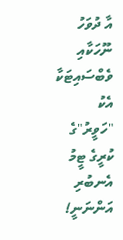އާ ދުވަހު ނޫހަކާއި ވެބްސައިޓަކާ އެކު "ހަވީރު"ގެ ކުރީގެ ޓީމު އެނބުރި އަންނަނީ!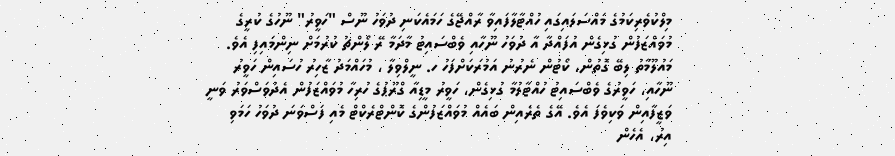މިލްކުވެރިކަމުގެ މައްސަލައިގައި ހުއްޓާލާފައިވާ ރާއްޖޭގެ ހަމައެކަނި ދުވަހު ނޫސް "ހަވީރު" ނޫހުގެ ކުރީގެ މުވައްޒަފުން ގުޅިގެން އުފައްދާ އާ ދުވަހު ނޫހާއި ވެބްސައިޓު މާދަމާ ރޭ ލޯންޗު ކުރުމަށް ނިންމައިފި އެވެ. މައުލޫމާތު ލިބޭ ގޮތުން، ކޯޓުން ނެރުނު އަމުރަކަށްފަހު ހ. ނީލްވިލާ ، މުހައްމަދު ޒާހިރު ހުސައިން ހަވީރު ނޫހާއި، ހަވީރުގެ ވެބްސައިޓު ހުއްޓާލުމާ ގުޅިގެން، ހަވީރު މީޑިއާ ގްރޫޕުގެ ހުރިހާ މުވައްޒަފުން އެދުވަސްވަރު ވަނީ ވަޒީފާއިން ވަކިވެފަ އެވެ. އޭގެ ތެރެއިން ބައެއް މުވައްޒަފުންގެ ކޮންޓްރެކްޓް މެއި ފަސްވަނަ ދުވަހު ހަމަވި އިރު، އެހެން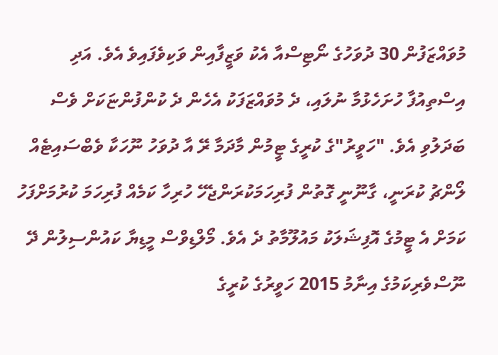މުވައްޒަފުން 30 ދުވަހުގެ ނޯޓިސްއާ އެކު ވަޒީފާއިން ވަކިވެފައިވެ އެވެ. އަދި އިސްތިއުފާ ހުށަހެޅުމާ ނުލައި، ދެ މުވައްޒަފަކު އެހެން ދެ ކުންފުންޏަކަށް ވެސް ބަދަލުވި އެވެ. "ހަވީރު"ގެ ކުރީގެ ޓީމުން މާދަމާ ރޭ އާ ދުވަހު ނޫހަކާ ވެބްސައިޓެއް ލޯންޗު ކުރަނީ، ގާނޫނީ ގޮތުން ފުރިހަމަކުރަންޖެހޭ ހުރިހާ ކަމެއް ފުރިހަމަ ކުރުމަށްފަހު ކަމަށް އެ ޓީމުގެ އޮފިޝަލަކު މައުލޫމާތު ދެ އެވެ. މޯލްޑިވްސް މީޑިޔާ ކައުންސިލުން ދޭ ނޫސްވެރިކަމުގެ އިނާމު 2015 ހަވީރުގެ ކުރީގެ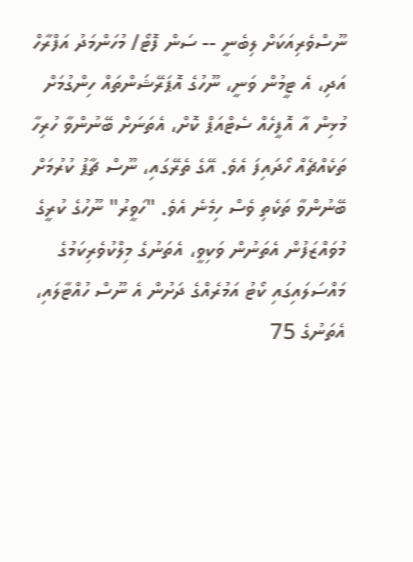ނޫސްވެރިއަކަށް ލިބެނީ -- ސަން ފޮޓޯ/ މުހަންމަދު އަފްރާހް އަދި، އެ ޓީމުން ވަނީ، ނޫހުގެ އޮޕަރޭޝަންތައް ހިންގުމަށް މުޅިން އާ އޮފީހެއް ސެޓްއަޕް ކޮށް، އެތަނަށް ބޭނުންވާ ހުރިހާ ތަކެއްޗެއް ހޯދައިފަ އެވެ. އޭގެ ތެރޭގައި، ނޫސް ޗާޕު ކުރުމަށް ބޭނުންވާ ތަކެތި ވެސް ހިމެނެ އެވެ. "ހަވީރު" ނޫހުގެ ކުރީގެ މުވައްޒަފުން އެތަނުން ވަކިވީ، އެތަނުގެ މިލްކުވެރިކަމުގެ މައްސަލައިގައި ކޯޓު އަމުރެއްގެ ދަށުން އެ ނޫސް ހުއްޓާލައި، އެތަނުގެ 75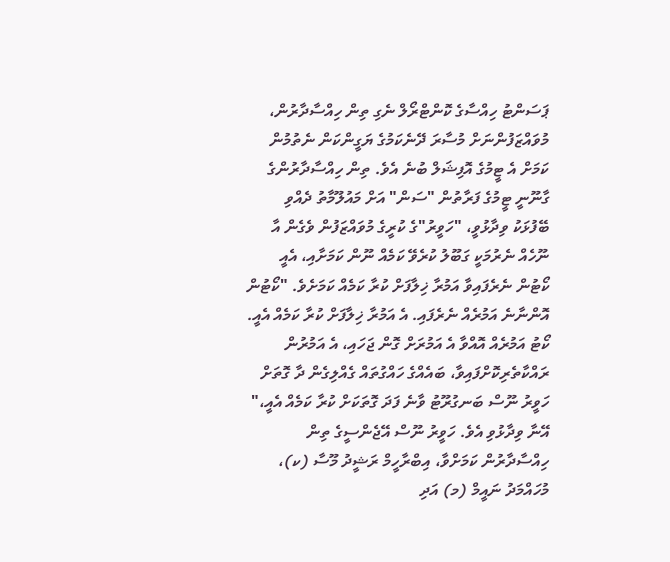ޕަސަންޓު ހިއްސާގެ ކޮންޓްރޯލް ނެގި ތިން ހިއްސާދާރުން، މުވައްޒަފުންނަށް މުސާރަ ދޭނެކަމުގެ ޔަގީންކަން ނެތުމުން ކަމަށް އެ ޓީމުގެ އޮފިޝަލް ބުނެ އެވެ. ތިން ހިއްސާދާރުންގެ ގާނޫނީ ޓީމުގެ ފަރާތުން "ސަން" އަށް މައުލޫމާތު ދެއްވި ބޭފުޅަކު ވިދާޅުވީ، "ހަވީރު"ގެ ކުރީގެ މުވައްޒަފުން ވެގެން އާ ނޫހެއް ނެރުމަކީ ގަބޫލު ކުރެވޭ ކަމެއް ނޫން ކަމަށާއި، އެއީ ކޯޓުން ނެރެފައިވާ އަމުރާ ޚިލާފަށް ކުރާ ކަމެއް ކަމަށެވެ. "ކޯޓުން އޮންނާނެ އަމުރެއް ނެރެފައި. އެ އަމުރާ ޚިލާފަށް ކުރާ ކަމެއް އެއީ. ކޯޓު އަމުރެއް އޮއްވާ އެ އަމުރަށް ގޮން ޖަހައި، އެ އަމުރުން ރައްކާތެރިކޮށްފައިވާ، ބައެއްގެ ހައްގުތައް ގެއްލިގެން ދާ ގޮތަށް ހަވީރު ނޫސް ބަނގުރޫޓު ވާނެ ފަދަ ގޮތަކަށް ކުރާ ކަމެއް އެއީ،" އޭނާ ވިދާޅުވި އެވެ. ހަވީރު ނޫސް އޭޖެންސީގެ ތިން ހިއްސާދާރުން ކަމަށްވާ، އިބްރާހީމް ރަޝީދު މޫސާ (ކ)، މުހައްމަދު ނައީމް (މ) އަދި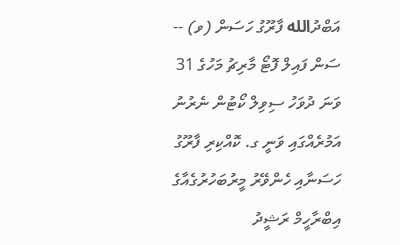އަބްދުالله ފާރޫގު ހަސަން (ވ) -- ސަން ފައިލް ފޮޓޯ މާރިޗު މަހުގެ 31 ވަނަ ދުވަހު ސިވިލް ކޯޓުން ނެރުނު އަމުރެއްގައި ވަނީ ގ. ކޮއްކިރި ފާރޫގު ހަސަނާއި ހެންވޭރު މީރުބަހުރުގެއާގެ އިބްރާހީމް ރަޝީދު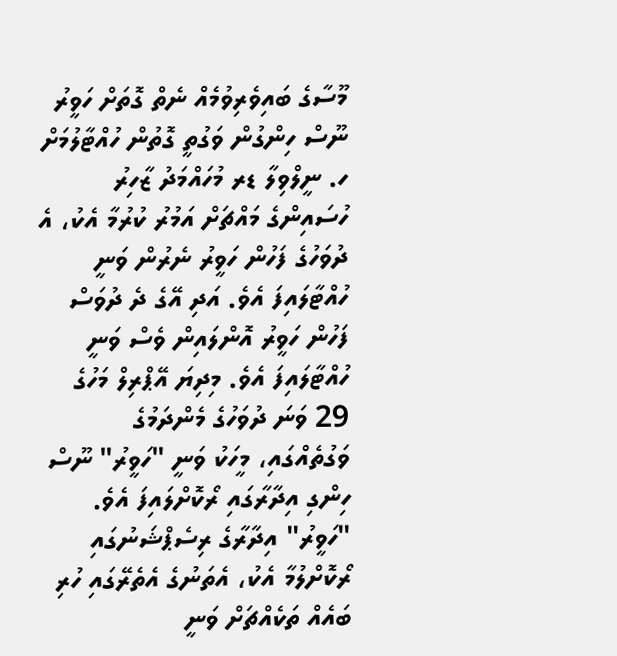މޫސާގެ ބައިވެރިވުމެއް ނެތް ގޮތަށް ހަވީރު ނޫސް ހިންގުން ވަގުތީ ގޮތުން ހުއްޓާލުމަށް ހ. ނީލްވިލާ ޑރ މުހައްމަދު ޒާހިރު ހުސައިންގެ މައްޗަށް އަމުރު ކުރުމާ އެކު، އެ ދުވަހުގެ ފަހުން ހަވީރު ނެރުން ވަނީ ހުއްޓާލައިފަ އެވެ. އަދި އޭގެ ދެ ދުވަސް ފަހުން ހަވީރު އޮންލައިން ވެސް ވަނީ ހުއްޓާލައިފަ އެވެ. މިދިޔަ އޭޕްރިލް މަހުގެ 29 ވަނަ ދުވަހުގެ މެންދަމުގެ ވަގުތެއްގައި، މީހަކު ވަނީ "ހަވީރު" ނޫސް ހިންގި އިދާރާގައި ރޯކޮށްލައިފަ އެވެ. "ހަވީރު" އިދާރާގެ ރިސެޕްޝަނުގައި ރޯކޮށްލުމާ އެކު، އެތަނުގެ އެތެރޭގައި ހުރި ބައެއް ތަކެއްޗަށް ވަނީ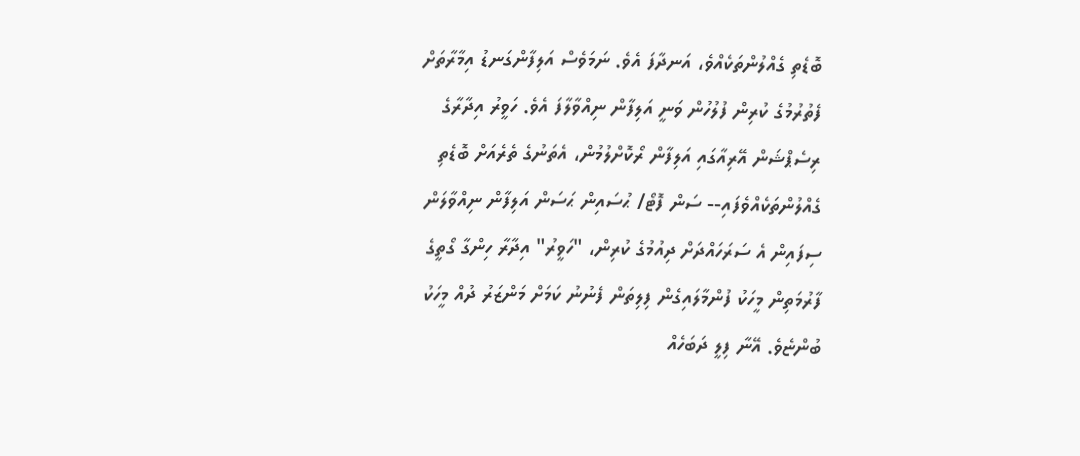ބޮޑެތި ގެއްލުންތަކެއްވެ، އަނދާފަ އެވެ. ނަމަވެސް އަލިފާންގަނޑު އިމާރާތަށް ފެތުރުމުގެ ކުރިން ފުލުހުން ވަނީ އަލިފާން ނިއްވާލާފަ އެވެ. ހަވީރު އިދާރާގެ ރިސެޕްޝަން އޭރިއާގައި އަލިފާން ރޯކޮށްލުމުން، އެތަނުގެ ތެރެއަށް ބޮޑެތި ގެއްލުންތަކެއްވެފައި-- ސަން ފޮޓޯ/ ޙުސައިން ޙަސަން އަލިފާން ނިއްވާލަން ސިފައިން އެ ސަރަހައްދަށް ދިއުމުގެ ކުރިން، "ހަވީރު" އިދާރާ ހިންގާ ގޯތީގެ ފާރުމަތިން މީހަކު ފުންމާލައިގެން ފިލިތަން ފެނުނު ކަމަށް މަންޒަރު ދުއް މީހަކު ބުންޏެވެ. އޭނާ ފިލީ ދަބަހެއް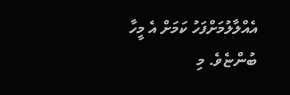އެއްލާލުމަށްފަހު ކަމަށް އެ މީހާ ބުންޏެވެ. މި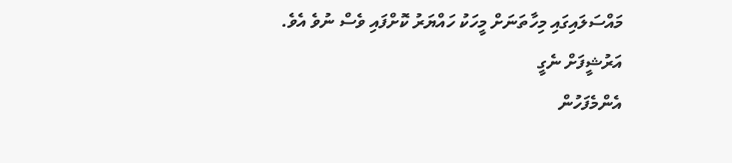މައްސަލައިގައި މިހާތަނަށް މީހަކު ހައްޔަރު ކޮށްފައި ވެސް ނުވެ އެވެ.
އަރުޝީފަށް ނެގީ
އެންމެފަހުން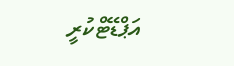އަޕްޑޭޓްކުރީ